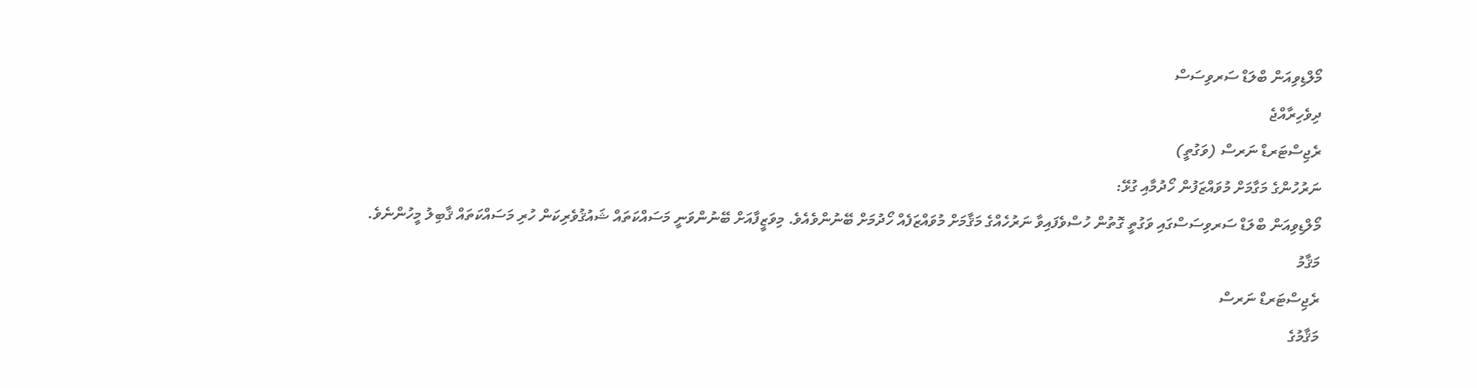މޯލްޑިވިއަން ބްލަޑް ސަރވިސަސް
ދިވެހިރާއްޖެ
ރެޖިސްޓަރޑް ނަރސް (ވަގުތީ)
ނަރުހުންގެ މަގާމަށް މުވައްޒަފުން ހޯދުމާއި ގުޅޭ:
މޯލްޑިވިއަން ބްލަޑް ސަރވިސަސްގައި ވަގުތީ ގޮތުން ހުސްވެފައިވާ ނަރުހެއްގެ މަޤާމަށް މުވައްޒަފެއް ހޯދުމަށް ބޭނުންވެއެވެ. މިވަޒީފާއަށް ބޭނުންވަނީ މަސައްކަތައް ޝައުޤުވެރިކަން ހުރި މަސައްކަތައް ޤާބިލު މީހުންނެވެ.
މަޤާމު
ރެޖިސްޓަރޑް ނަރސް
މަޤާމުގެ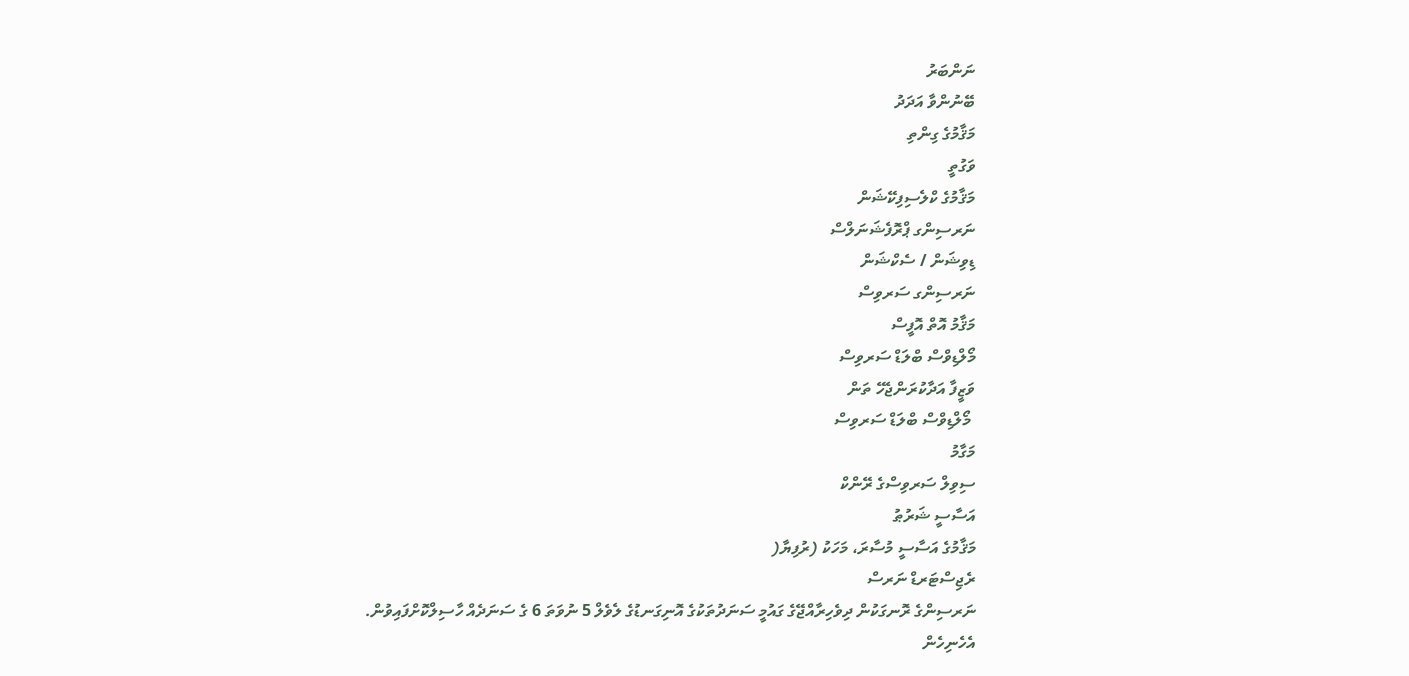ނަންބަރު
ބޭނުންވާ އަދަދު
މަޤާމުގެ ގިންތި
ވަގުތީ
މަޤާމުގެ ކްލެސިފިކޭޝަން
ނަރސިންގ ޕްރޮފެޝަނަލްސް
ޑިވިޝަން / ސެކްޝަން
ނަރސިންގ ސަރވިސް
މަޤާމު އޮތް އޮފީސް
މޯލްޑިވްސް ބްލަޑް ސަރވިސް
ވަޒީފާ އަދާކުރަންޖެހޭ ތަން
 މޯލްޑިވްސް ބްލަޑް ސަރވިސް
މަގާމު
ސިވިލް ސަރވިސްގެ ރޭންކް
އަސާސީ ޝަރުޠު
މަޤާމުގެ އަސާސީ މުސާރަ، މަހަކު (ރުފިޔާ(
ރެޖިސްޓަރޑް ނަރސް
ނަރސިންގެ ރޮނގަކުން ދިވެހިރާއްޖޭގެ ގައުމީ ސަނަދުތަކުގެ އޮނިގަނޑުގެ ލެވެލް 5 ނުވަތަ 6 ގެ ސަނަދެއް ހާސިލްކޮށްފައިވުން.
އެހެނިހެން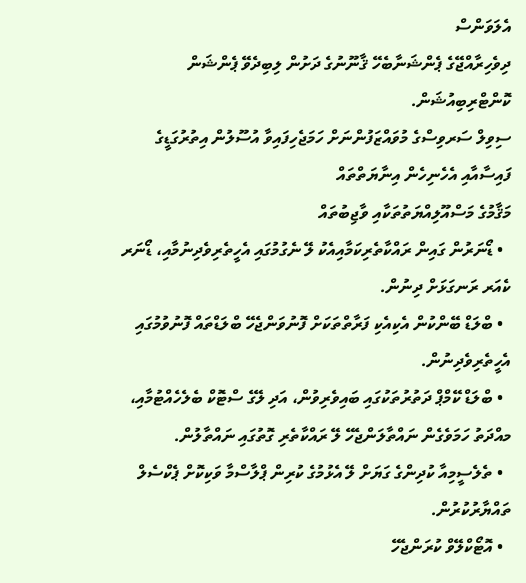އެލަވަންސް
ދިވެހިރާއްޖޭގެ ޕެންޝަނާބެހޭ ޤާނޫނުގެ ދަށުން ލިބިދެވޭ ޕެންޝަން ކޮންޓްރިބިއުޝަން.
ސިވިލް ސަރވިސްގެ މުވައްޒަފުންނަށް ހަމަޖެހިފައިވާ އުސޫލުން އިތުރުގަޑީގެ ފައިސާއާއި އެހެނިހެން އިނާޔަތްތައް
މަޤާމުގެ މަސްއޫލިއްޔަތުތަކާއި ވާޖިބުތައް
  • ޑޯނަރުން ގައިން ރައްކާތެރިކަމާއިއެކު ލޭ ނެގުމުގައި އެހީތެރިވެދިނުމާއި، ޑޯނަރ ކެއަރ ރަނގަޅަށް ދިނުން.
  • ބްލަޑް ބޭންކުން އެކިއެކި ފަރާތްތަކަށް ފޮނުވަންޖެހޭ ބްލަޑްތައް ފޮނުވުމުގައި އެހީތެރިވެދިނުން.
  • ބްލަޑް ކޭމްޕް ދަތުރުތަކުގައި ބައިވެރިވުން، އަދި ލޭގެ ސްޓޮކް ބެލެހެއްޓުމާއި، މއްދަތު ހަމަވެގެން ނައްތާލަންޖެހޭ ލޭ ރައްކާތެރި ގޮތުގައި ނައްތާލުން.
  • ތެލެސީމިއާ ކުދިންގެ ގަޔަށް ލޭ އެޅުމުގެ ކުރިން ޕްލާސްމާ ވަކިކޮށް ޕެކްސެލް ތައްޔާރުކުރުން.
  • އޮޓޯކްލޭވް ކުރަންޖެހޭ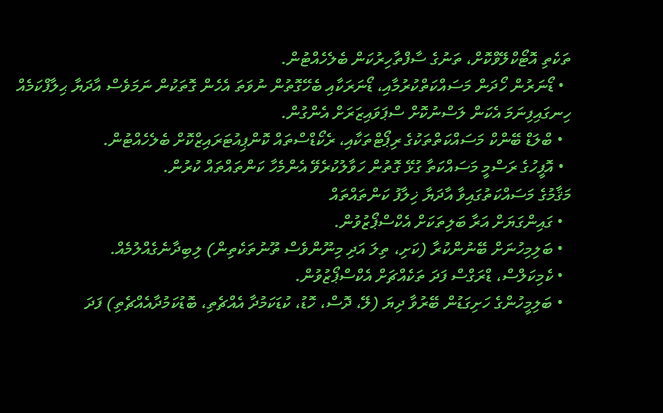ތަކެތި އޮޓޯކްލޭވްކޮށް، ތަނުގެ ސާފްތާހިރުކަން ބެލެހެއްޓުން.
  • ޑޯނަރުން ހޯދަން މަސައްކަތްކުރުމާއި، ޑޯނަރަކާއި ބެހޭގޮތުން ނުވަތަ އެހެން ގޮތަކުން ނަމަވެސް އާދަޔާ ޙިލާފްކަމެއް ހިނގައިފިނަމަ އެކަން ލަސްނުކޮށް ސްޕަވައިޒަރަށް އެންގުން.
  • ބްލަޑް ބޭންކް މަސައްކަތްތަކުގެ ރިޕޯޓްތަކާއި، ރެކޯޑްސްތައް ކޮންޕިއުޓަރައިޒްކޮށް ބެލެހެއްޓުން.
  • އޮފީހުގެ ރަސްމީ މަސައްކަތާ ގުޅޭ ގޮތުން ހަވާލުކުރެވޭ އެންމެހާ ކަންތައްތައް ކުރުން.
މަޤާމުގެ މަސައްކަތުގައިވާ އާދަޔާ ޚިލާފު ކަންތައްތައް
  • ގައިންގަޔަށް އަރާ ބަލިތަކަށް އެކްސްޕޯޒުވުން.
  • ބަލިމިހުނަށް ބޭނުންކުރާ (ކަށި، ތިލަ އަދި މިނޫންވެސް ތޫނުތަކެތިން) ލިބިދާނެގެއްލުމެއް.
  • ކެމިކަލްސް، ޑްރަގްސް ފަދަ ތަކެއްޗަށް އެކްސްޕޯޒުވުން.
  • ބަލިމީހުންގެ ހަށިގަޑުން ބޭރުވާ ދިޔަ (ލޭ، ދޮސް، ހޮޑު، ކުޑަކަމުދާ އެއްޗެތި، ބޮޑުކަމުދާއެއްޗެތި) ފަދަ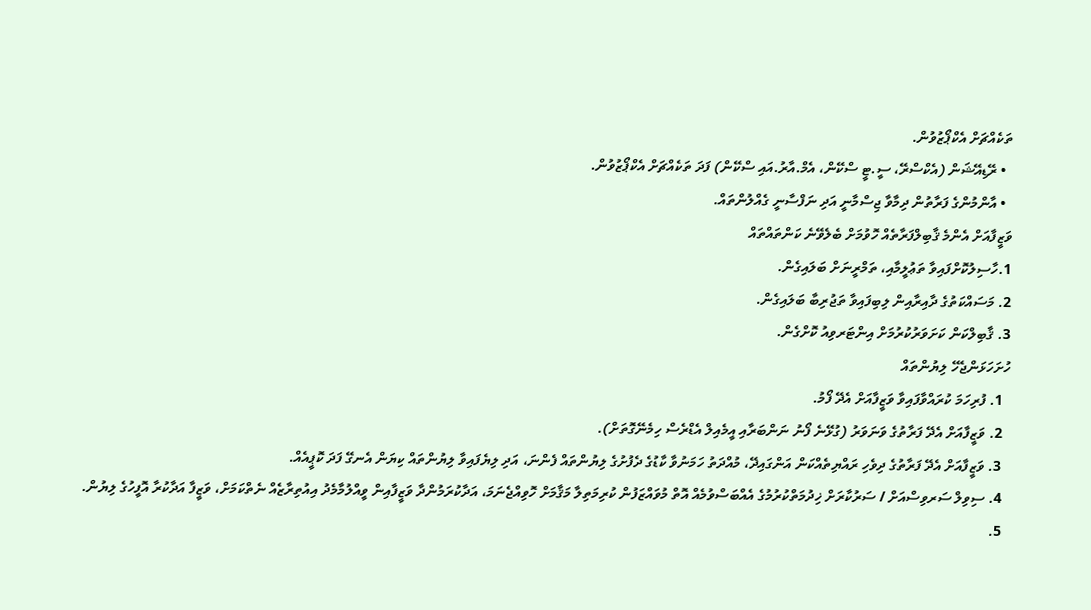ތަކެއްޗަށް އެކްޕޯޒުވުން.
  • ރޭޑިއޭޝަން (އެކްސްރޭ، ސީ.ޓީ ސްކޭން، އެމް.އާރު.އައި ސްކޭން) ފަދަ ތަކެއްޗަށް އެކްޕޯޒުވުން.
  • އާންމުންގެ ފަރާތުން ދިމާވާ ޖިސްމާނީ އަދި ނަފްސާނީ ގެއްލުންތައް.
ވަޒީފާއަށް އެންމެ ޤާބިލްފަރާތެއް ހޮވުމަށް ބެލެވޭނެ ކަންތައްތައް
1.ހާސިލުކޮށްފައިވާ ތަޢުލީމާއި، ތަމްރީނަށް ބަލައިގެން.
2. މަސައްކަތުގެ ދާއިރާއިން ލިބިފައިވާ ތަޖުރިބާ ބަލައިގެން.
3. ޤާބިލްކަން ކަށަވަރުކުރުމަށް އިންޓަރވިއު ކޮށްގެން.
ހުށަހަޅަންޖެހޭ ލިޔުންތައް
  1. ފުރިހަމަ ކުރައްވާފައިވާ ވަޒީފާއަށް އެދޭ ފޯމު.
  2. ވަޒީފާއަށް އެދޭ ފަރާތުގެ ވަނަވަރު (ގުޅޭނެ ފޯނު ނަންބަރާއި އީމެއިލް އެޑްރެސް ހިމެނޭގޮތަށް).
  3. ވަޒީފާއަށް އެދޭ ފަރާތުގެ ދިވެހި ރައްޔިތެއްކަން އަންގައިދޭ، މުއްދަތު ހަމަނުވާ ކާޑުގެ ދެފުށުގެ ލިޔުންތައް ފެންނަ، އަދި ލިޔެފައިވާ ލިޔުންތައް ކިޔަން އެނގޭ ފަދަ ކޮޕީއެއް.
  4. ސިވިލް ސަރވިސްއަށް / ސަރުކާރަށް ޚިދުމަތްކުރުމުގެ އެއްބަސްވުމެއް އޮތް މުވައްޒަފުން ކުރިމަތިލާ މަޤާމަށް ހޮވިއްޖެނަމަ، އަދާކުރަމުންދާ ވަޒީފާއިން ވީއްލުމާމެދު އިއުތިރާޒެއް ނެތްކަމަށް، ވަޒީފާ އަދާކުރާ އޮފީހުގެ ލިޔުން.
  5.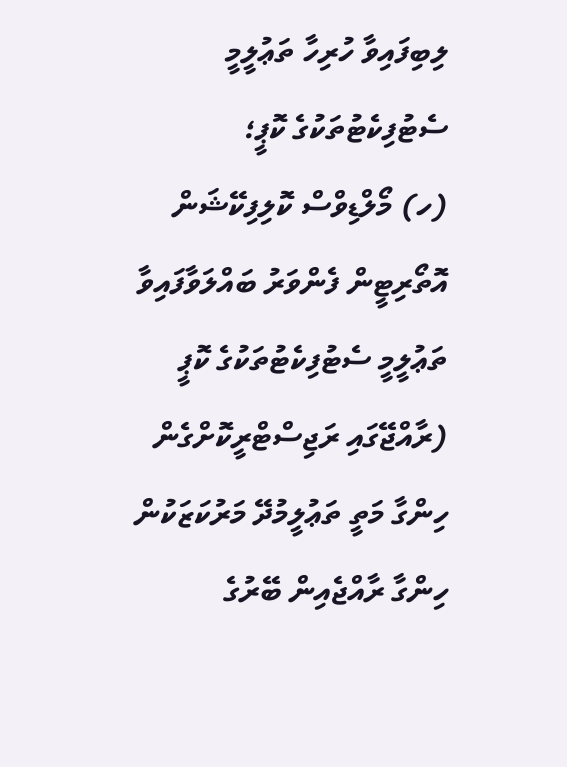ލިބިފައިވާ ހުރިހާ ތަޢުލީމީ ސެޓުފިކެޓުތަކުގެ ކޮޕީ؛
(ހ) މޯލްޑިވްސް ކޮލިފިކޭޝަން އޮތޯރިޓީން ފެންވަރު ބައްލަވާފައިވާ ތަޢުލީމީ ސެޓުފިކެޓުތަކުގެ ކޮޕީ (ރާއްޖޭގައި ރަޖިސްޓްރީކޮށްގެން ހިންގާ މަތީ ތަޢުލީމުދޭ މަރުކަޒަކުން ހިންގާ ރާއްޖެއިން ބޭރުގެ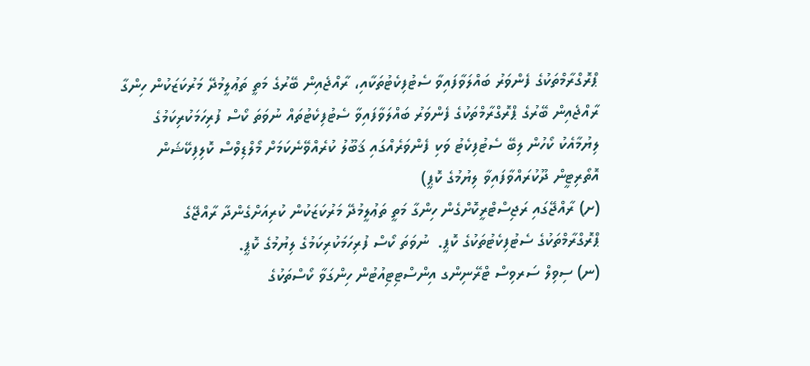ޕްރޮގްރާމްތަކުގެ ފެންވަރު ބައްލަވާފައިވާ ސެޓުފިކެޓުތަކާއި، ރާއްޖެއިން ބޭރުގެ މަތީ ތަޢުލީމުދޭ މަރުކަޒަކުން ހިންގާ ރާއްޖެއިން ބޭރުގެ ޕްރޮގްރާމްތަކުގެ ފެންވަރު ބައްލަވާފައިވާ ސެޓުފިކެޓުތައް ނުވަތަ ކޯސް ފުރިހަމަކުރިކަމުގެ ލިޔުމާއެކު ކޯހުން ލިބޭ ސެޓުފިކެޓު ވަކި ފެންވަރެއްގައި ޤަބޫލު ކުރެއްވޭނެކަމަށް މޯލްޑިވްސް ކޮލިފިކޭޝަން އޮތޯރިޓީން ދޫކުރައްވާފައިވާ ލިޔުމުގެ ކޮޕީ)
(ށ) ރާއްޖޭގައި ރަޖިސްޓްރީކޮށްގެން ހިންގާ މަތީ ތަޢުލީމުދޭ މަރުކަޒަކުން ކުރިއަށްގެންދާ ރާއްޖޭގެ ޕްރޮގްރާމްތަކުގެ ސެޓުފިކެޓުތަކުގެ ކޮޕީ.  ނުވަތަ ކޯސް ފުރިހަމަކުރިކަމުގެ ލިޔުމުގެ ކޮޕީ.
(ނ) ސިވިލް ސަރވިސް ޓްރޭނިންގ އިންސްޓިޓިއުޓުން ހިންގަވާ ކޯސްތަކުގެ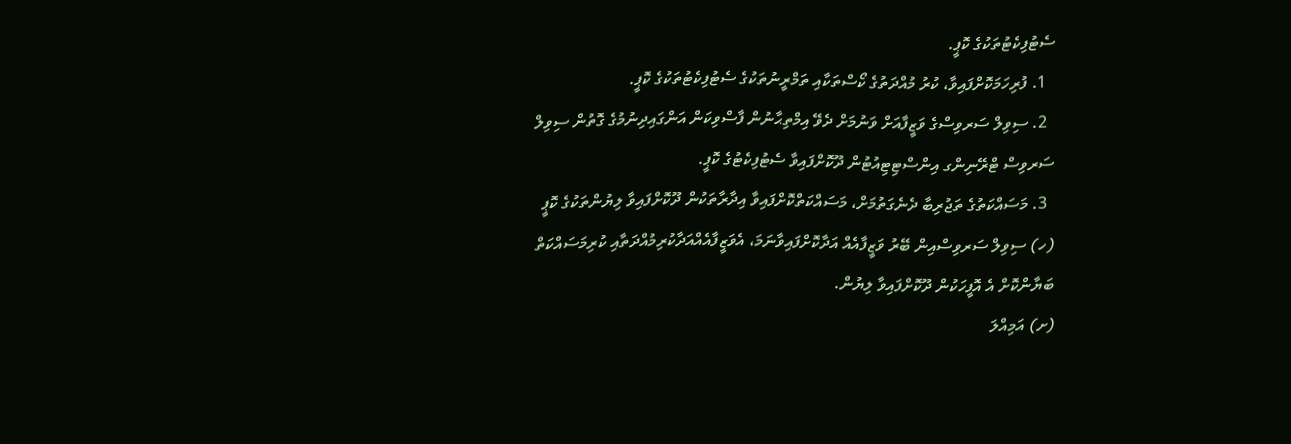ސެޓުފިކެޓުތަކުގެ ކޮޕީ.
  1. ފުރިހަމަކޮށްފައިވާ، ކުރު މުއްދަތުގެ ކޯސްތަކާއި ތަމްރީނުތަކުގެ ސެޓުފިކެޓުތަކުގެ ކޮޕީ.
  2. ސިވިލް ސަރވިސްގެ ވަޒީފާއަށް ވަނުމަށް ދެވޭ އިމްތިޙާނުން ފާސްވިކަން އަންގައިދިނުމުގެ ގޮތުން ސިވިލް ސަރވިސް ޓްރޭނިންގ އިންސްޓިޓިއުޓުން ދޫކޮށްފައިވާ ސެޓުފިކެޓުގެ ކޮޕީ.
  3. މަސައްކަތުގެ ތަޖުރިބާ ދެނެގަތުމަށް، މަސައްކަތްކޮށްފައިވާ އިދާރާތަކުން ދޫކޮށްފައިވާ ލިޔުންތަކުގެ ކޮޕީ
(ހ) ސިވިލް ސަރވިސްއިން ބޭރު ވަޒީފާއެއް އަދާކޮށްފައިވާނަމަ، އެވަޒީފާއެއްއަދާކުރިމުއްދަތާއި ކުރިމަސައްކަތް ބަޔާންކޮށް އެ އޮފީހަކުން ދޫކޮށްފައިވާ ލިޔުން.
(ށ) އަމިއްލަ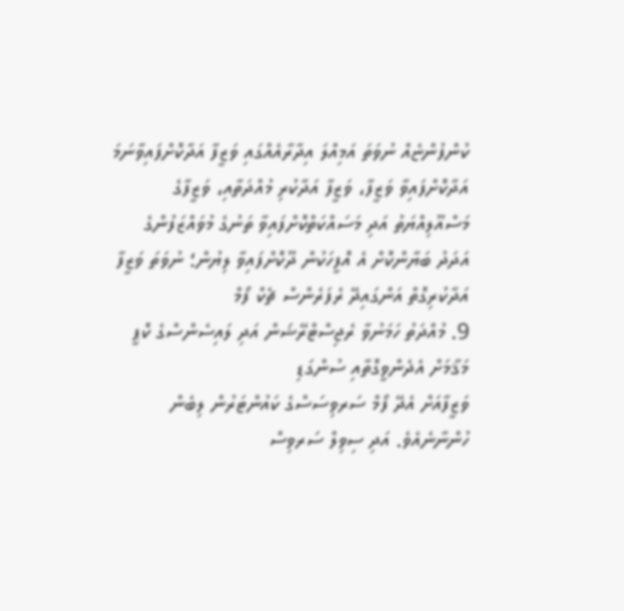ކުންފުންޏެއް ނުވަތަ އަމިއްލަ އިދާރާއެއްގައި ވަޒީފާ އަދާކޮށްފައިވާނަމަ އަދާކޮށްފައިވާ ވަޒީފާ، ވަޒީފާ އަދާކުރި މުއްދަތާއި، ވަޒީފާގެ މަސްއޫލިއްޔަތު އަދި މަސައްކަތްކޮށްފައިވާ ތަނުގެ މުވައްޒަފުންގެ އަދަދު ބަޔާންކޮށް އެ އޮފީހަކުން ދޫކޮށްފައިވާ ލިޔުން؛ ނުވަތަ ވަޒީފާ އަދާކުރިގޮތް އަންގައިދޭ ރެފަރެންސް ޗެކް ފޯމް
9. މުއްދަތު ހަމަނުވާ ރެޖިސްޓްރޭޝަން އަދި ލައިސެންސްގެ ކޮޕީ
މަޤާމަށް އެދެންވީގޮތާއި ސުންގަޑި
ވަޒީފާއަށް އެދޭ ފޯމް ސަރވިސަސްގެ ކައުންޓަރުން ލިބެން ހުންނާނެއެވެ. އަދި ސިވިލް ސަރވިސް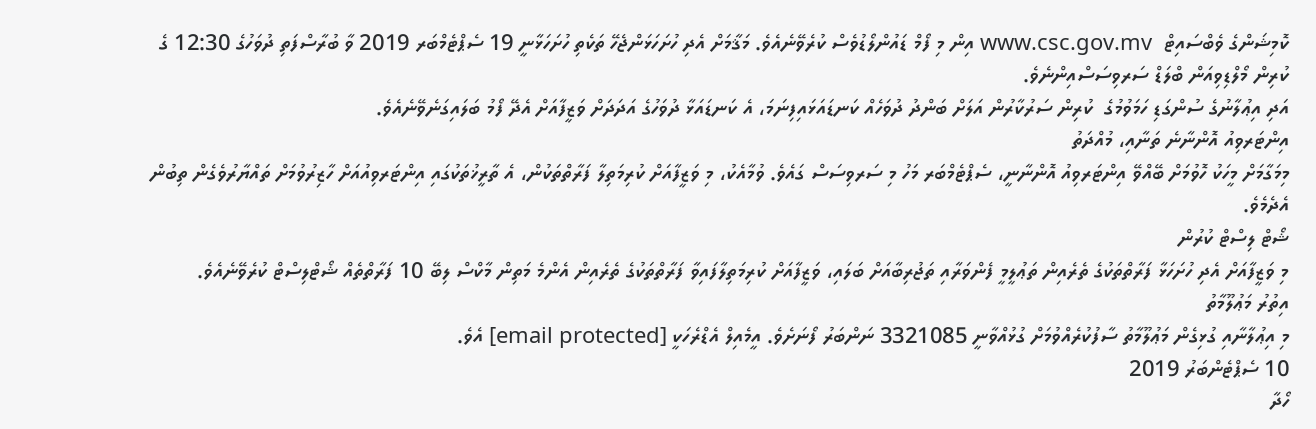ކޮމިޝަންގެ ވެބްސައިޓް  www.csc.gov.mv އިން މި ފޯމް ޑައުންލޯޑުވެސް ކުރެވޭނެއެވެ. މަޤާމަށް އެދި ހުށަހަޅަންޖެހޭ ތަކެތި ހުށަހަޅާނީ 19 ސެޕްޓެމްބަރ 2019 ވާ ބުރާސްފަތި ދުވަހުގެ 12:30 ގެ ކުރިން މޯލްޑިވިއަން ބްލަޑް ސަރވިސަސްއިންނެވެ.
އަދި އިޢުލާނުގެ ސުންގަޑި ހަމަވުމުގެ  ކުރިން ސަރުކާރުން އަލަށް ބަންދު ދުވަހެއް ކަނޑައަޅައިފިނަމަ، އެ ކަނޑައަޅާ ދުވަހުގެ އަދަދަށް ވަޒީފާއަށް އެދޭ ފޯމު ބަލައިގަނެވޭނެއެވެ.
އިންޓަރވިއު އޮންނާނެ ތަނާއި، މުއްދަތު
މިމަގާމަށް މީހަކު ހޮވުމަށް ބޭއްވޭ އިންޓަރވިއު އޮންނާނީ، ސެޕްޓެމްބަރ މަހު މި ސަރވިސަސް ގައެވެ. ވުމާއެކު، މި ވަޒީފާއަށް ކުރިމަތިލާ ފަރާތްތަކުން، އެ ތާރީޚުތަކުގައި އިންޓަރވިއުއަށް ހާޒިރުވުމަށް ތައްޔާރުވެގެން ތިބުން އެދެމެވެ.
ޝޯޓް ލިސްޓް ކުރުން
މި ވަޒީފާއަށް އެދި ހުށަހަޅާ ފަރާތްތަކުގެ ތެރެއިން ތަޢުލީމީ ފެންވަރާއި ތަޖުރިބާއަށް ބަލައި، ވަޒީފާއަށް ކުރިމަތިލާފައިވާ ފަރާތްތަކުގެ ތެރެއިން އެންމެ މަތިން މާކްސް ލިބޭ 10 ފަރާތްތެއް ޝޯޓްލިސްޓް ކުރެވޭނެއެވެ.
އިތުރު މަޢުލޫމާތު
މި އިޢުލާނާއި ގުޅިގެން މަޢުލޫމާތު ސާފުކުރެއްވުމަށް ގުޅުއްވާނީ 3321085 ނަންބަރު ފޯނަށެވެ. އީމެއިލް އެޑްރެހަކީ [email protected] އެވެ.
10 ސެޕްޓެންބަރު 2019
ހޯދާ